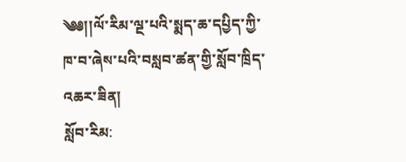༄༅།།ལོ་རིམ་ལྔ་པའི་སྨད་ཆ་དཔྱིད་ཀྱི་ཁ་བ་ཞེས་པའི་བསླབ་ཚན་གྱི་སློབ་ཁྲིད་འཆར་ཟིན།
སློབ་རིམ: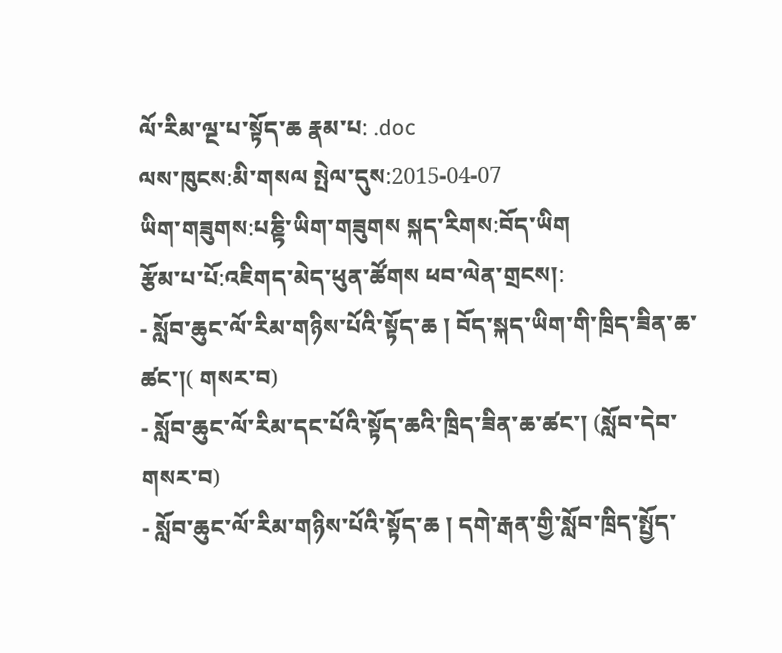ལོ་རིམ་ལྔ་པ་སྟོད་ཆ རྣམ་པ: .doc
ལས་ཁུངས:མི་གསལ སྤེལ་དུས:2015-04-07
ཡིག་གཟུགས:པཎྟི་ཡིག་གཟུགས སྐད་རིགས:བོད་ཡིག
རྩོམ་པ་པོ:འཇིགད་མེད་ཕུན་ཚོགས ཕབ་ལེན་གྲངས།:
- སློབ་ཆུང་ལོ་རིམ་གཉིས་པོའི་སྟོད་ཆ ། བོད་སྐད་ཡིག་གི་ཁྲིད་ཟིན་ཆ་ཚང་།( གསར་བ)
- སློབ་ཆུང་ལོ་རིམ་དང་པོའི་སྟོད་ཆའི་ཁྲིད་ཟིན་ཆ་ཚང་། (སློབ་དེབ་གསར་བ)
- སློབ་ཆུང་ལོ་རིམ་གཉིས་པོའི་སྟོད་ཆ ། དགེ་རྒན་གྱི་སློབ་ཁྲིད་སྤྱོད་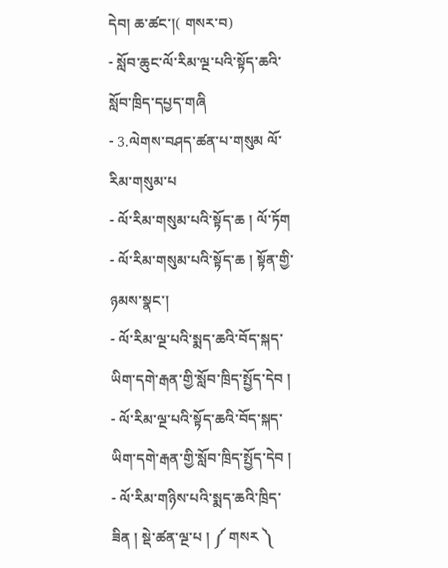དེབ། ཆ་ཚང་།( གསར་བ)
- སློབ་ཆུང་ལོ་རིམ་ལྔ་པའི་སྟོད་ཆའི་སློབ་ཁྲིད་དཔྱད་གཞི
- 3.ལེགས་བཤད་ཚན་པ་གསུམ ལོ་རིམ་གསུམ་པ
- ལོ་རིམ་གསུམ་པའི་སྟོད་ཆ ། ལོ་ཏོག
- ལོ་རིམ་གསུམ་པའི་སྟོད་ཆ ། སྟོན་གྱི་ཉམས་སྣང་།
- ལོ་རིམ་ལྔ་པའི་སྨད་ཆའི་བོད་སྐད་ཡིག་དགེ་རྒན་གྱི་སློབ་ཁྲིད་སྤྱོད་དེབ །
- ལོ་རིམ་ལྔ་པའི་སྟོད་ཆའི་བོད་སྐད་ཡིག་དགེ་རྒན་གྱི་སློབ་ཁྲིད་སྤྱོད་དེབ །
- ལོ་རིམ་གཉིས་པའི་སྨད་ཆའི་ཁྲིད་ཟིན ། སྡེ་ཚན་ལྔ་པ ། ༼ གསར ༽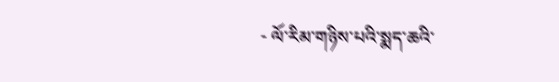- ལོ་རིམ་གཉིས་པའི་སྨད་ཆའི་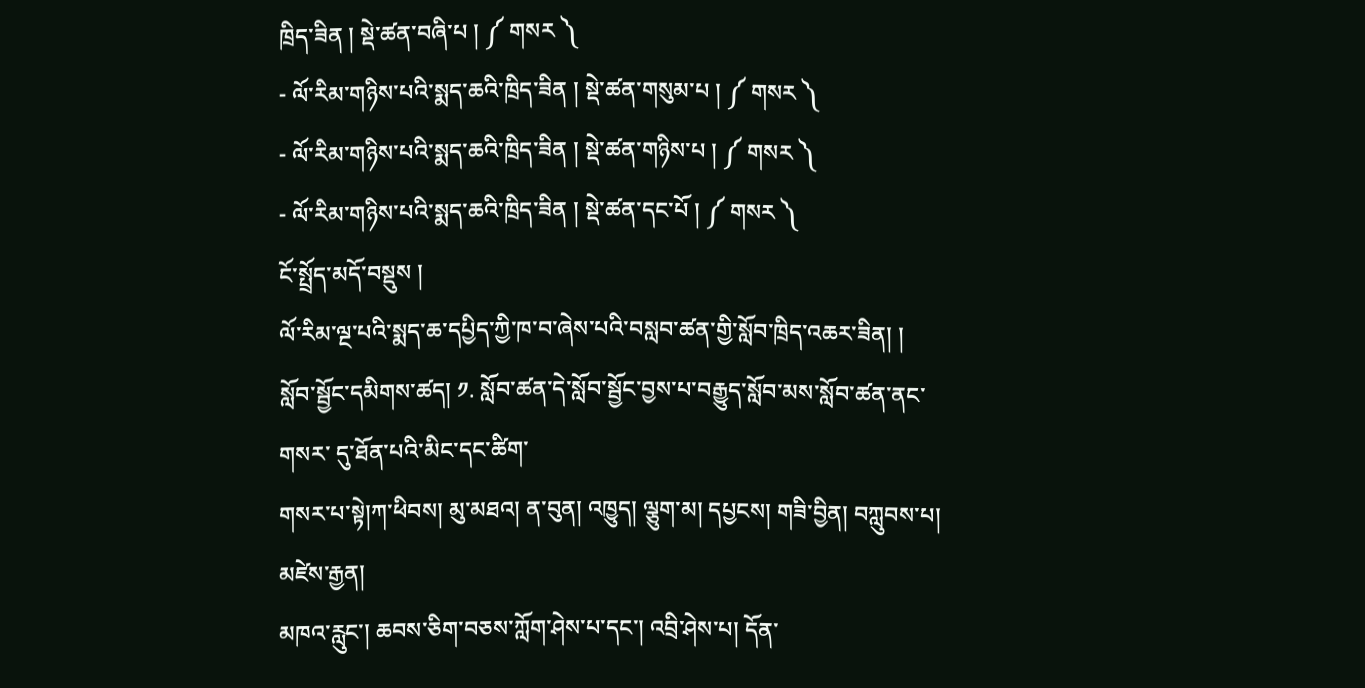ཁྲིད་ཟིན ། སྡེ་ཚན་བཞི་པ ། ༼ གསར ༽
- ལོ་རིམ་གཉིས་པའི་སྨད་ཆའི་ཁྲིད་ཟིན ། སྡེ་ཚན་གསུམ་པ ། ༼ གསར ༽
- ལོ་རིམ་གཉིས་པའི་སྨད་ཆའི་ཁྲིད་ཟིན ། སྡེ་ཚན་གཉིས་པ ། ༼ གསར ༽
- ལོ་རིམ་གཉིས་པའི་སྨད་ཆའི་ཁྲིད་ཟིན ། སྡེ་ཚན་དང་པོ ། ༼ གསར ༽
ངོ་སྤྲོད་མདོ་བསྡུས །
ལོ་རིམ་ལྔ་པའི་སྨད་ཆ་དཔྱིད་ཀྱི་ཁ་བ་ཞེས་པའི་བསླབ་ཚན་གྱི་སློབ་ཁྲིད་འཆར་ཟིན། །
སློབ་སྦྱོང་དམིགས་ཚད། ༡. སློབ་ཚན་དེ་སློབ་སྦྱོང་བྱས་པ་བརྒྱུད་སློབ་མས་སློབ་ཚན་ནང་གསར་ དུ་ཐོན་པའི་མིང་དང་ཚིག་
གསར་པ་སྟེ།ཀ་ཕིབས། མུ་མཐའ། ན་བུན། འཁྱུད། ལྕུག་མ། དཔྱངས། གཟི་བྱིན། བཀླུབས་པ། མཛེས་རྒྱན།
མཁའ་རླུང་། ཆབས་ཅིག་བཅས་ཀློག་ཤེས་པ་དང་། འབྲི་ཤེས་པ། དོན་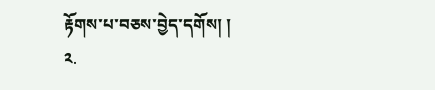རྟོགས་པ་བཅས་བྱེད་དགོས། །
༢.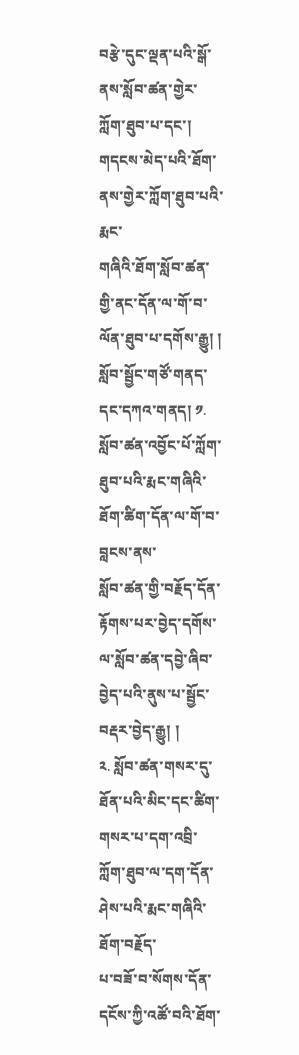བརྩེ་དུང་ལྡན་པའི་སྒོ་ནས་སློབ་ཚན་གྱེར་ཀློག་ཐུབ་པ་དང་། གདངས་མེད་པའི་ཐོག་ནས་གྱེར་ཀློག་ཐུབ་པའི་རྨང་
གཞིའི་ཐོག་སློབ་ཚན་གྱི་ནང་དོན་ལ་གོ་བ་ལོན་ཐུབ་པ་དགོས་རྒྱུ། །
སློབ་སྦྱོང་གཙོ་གནད་དང་དཀའ་གནད། ༡. སློབ་ཚན་འབྱོང་པོ་ཀློག་ཐུབ་པའི་རྨང་གཞིའི་ཐོག་ཚིག་དོན་ལ་གོ་བ་བླངས་ནས་
སློབ་ཚན་གྱི་བརྗོད་དོན་རྟོགས་པར་བྱེད་དགོས་ལ་སློབ་ཚན་དབྱེ་ཞིབ་བྱེད་པའི་ནུས་པ་སྦྱོང་བརྡར་བྱེད་རྒྱུ། །
༢. སློབ་ཚན་གསར་དུ་ཐོན་པའི་མིང་དང་ཚིག་གསར་པ་དག་འབྲི་ཀློག་ཐུབ་ལ་དག་དོན་ཤེས་པའི་རྨང་གཞིའི་ཐོག་བརྗོད་
པ་བཟོ་བ་སོགས་དོན་དངོས་ཀྱི་འཚོ་བའི་ཐོག་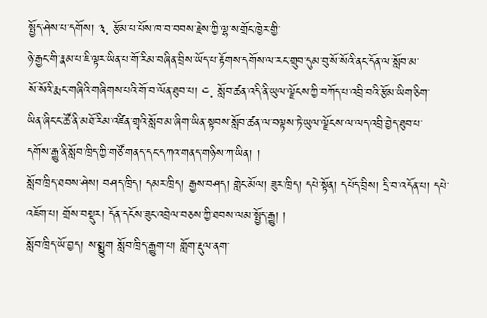སྤྱོད་ཤེས་པ་དགོས། ༣. རྩོམ་པ་པོས་ཁ་བ་བབས་རྗེས་ཀྱི་ལྷ་ས་གྲོང་ཁྱེར་གྱི་
ཉེ་རྒྱང་གི་རྣམ་པ་ཇི་ལྟར་ཡིན་པ་གོ་རིམ་བཞིན་བྲིས་ཡོད་པ་རྟོགས་དགོས་ལ་རང་གྲུབ་དུམ་བུ་སོ་སོའི་ནང་དོན་ལ་སློབ་མ་
སོ་སོའི་རྨང་གཞིའི་གཞིགས་པའི་གོ་བ་ལོན་ཐུབ་པ། ༤. སློབ་ཚན་འདི་ནི་ཡུལ་ལྗོངས་ཀྱི་བཀོད་པ་འབྲི་བའི་རྩོམ་ཡིག་ཅིག་
ཡིན་ཞིང་ང་ཚོ་ནི་མཐོ་རིམ་འཛིན་གྲྭའི་སློབ་མ་ཞིག་ཡིན་སྟབས་སློབ་ཚན་ལ་བལྟས་ཏེ་ཡུལ་ལྗོངས་ལ་ལད་འབྲི་བྱེད་ཐུབ་པ་
དགོས་རྒྱུ་ནི་སློབ་ཁྲིད་ཀྱི་གཙོ་གནད་དང་དཀའ་གནད་གཉིས་ཀ་ཡིན། །
སློབ་ཁྲིད་ཐབས་ཤེས། བཤད་ཁྲིད། དམར་ཁྲིད། རྒྱས་བཤད། གླེང་མོལ། ཟུར་ཁྲིད། དཔེ་སྟོན། དཔོད་བྲིས། དྲི་བ་འདོན་པ། དཔེ་འཇོག་པ། གྲོས་བསྡུར། དོན་དངོས་ཟུང་འབྲེལ་བཅས་ཀྱི་ཐབས་ལམ་སྤྱོད་རྒྱུ། །
སློབ་ཁྲིད་ཡོ་བྱད། ས་སྨྱུག སློབ་ཁྲིད་རྒྱུག་པ། གློག་རྡུལ་ནག་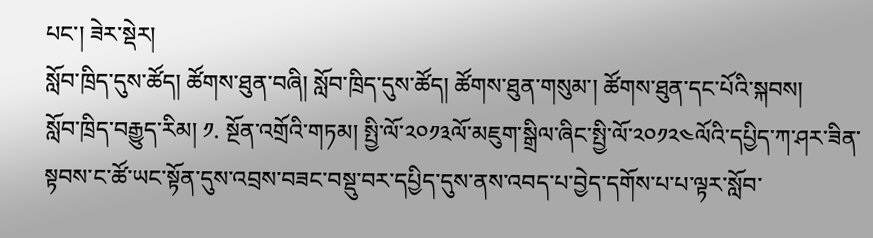པང་། ཟེར་སྡེར།
སློབ་ཁྲིད་དུས་ཚོད། ཚོགས་ཐུན་བཞི། སློབ་ཁྲིད་དུས་ཚོད། ཚོགས་ཐུན་གསུམ་། ཚོགས་ཐུན་དང་པོའི་སྐབས།
སློབ་ཁྲིད་བརྒྱུད་རིམ། ༡. སྔོན་འགྲོའི་གཏམ། སྤྱི་ལོ་༢༠༡༣ལོ་མཇུག་སྒྲིལ་ཞིང་སྤྱི་ལོ་༢༠༡༢༤ལོའི་དཔྱིད་ཀ་ཤར་ཟིན་
སྟབས་ང་ཚོ་ཡང་སྟོན་དུས་འབྲས་བཟང་བསྡུ་བར་དཔྱིད་དུས་ནས་འབད་པ་བྱེད་དགོས་པ་པ་ལྟར་སློབ་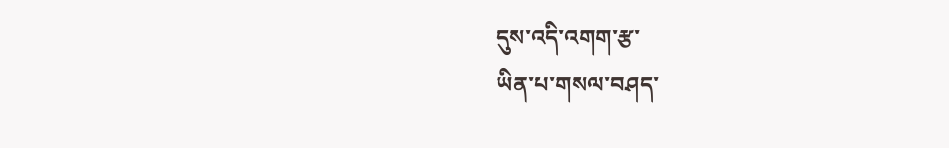དུས་འདི་འགག་རྩ་
ཡིན་པ་གསལ་བཤད་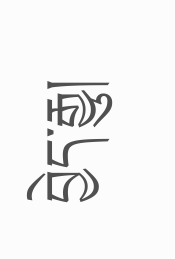བྱེད་རྒྱུ།